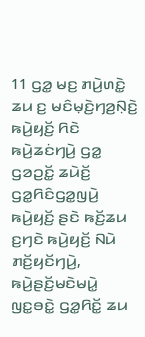11 ꤞꤤ꤭ ꤗꤢ꤬ ꤊꤣꤧ꤬ꤛꤢꤧ꤭ ꤘꤣ ꤢ꤬ ꤗꤢꤨꤗ꤫ꤢꤧ꤬ꤚꤤ꤬ꤡ꤫ꤢꤧ꤬ ꤒꤣꤧ꤬ꤟꤢꤩ꤬ ꤖꤢꤧ ꤒꤣꤧ꤬ꤘꤢꤦꤚꤣꤧ꤬ ꤞꤤ꤭ ꤞꤤꤑꤢꤩ꤭ ꤘꤣꤧꤢꤩ꤬ ꤞꤤ꤭ꤖꤢꤨꤞꤤ꤭ꤜꤣꤧ꤬ ꤒꤣꤧ꤬ꤟꤢꤩ꤬ ꤔꤢꤧ ꤒꤢꤩ꤬ꤘꤣ ꤢ꤬ꤚꤢꤧ ꤒꤣꤧ꤬ꤟꤢꤩ꤬ ꤡꤣꤧ ꤊꤢꤩ꤬ꤟꤢꤩꤚꤣꤧ꤬, ꤒꤣꤧ꤬ꤔꤢꤩ꤬ꤗꤢꤧꤗꤣꤧ꤭ ꤜꤢ꤭ꤋꤢꤧ꤭ ꤞꤤ꤭ꤖꤢꤩ꤭ ꤘꤣ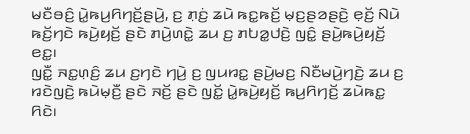ꤗꤢꤪꤋꤢꤨ꤬ ꤣꤧ꤭ꤒꤣ꤬ꤖꤚꤢꤩ꤬ꤔꤣꤧ꤬, ꤢ꤬ ꤊ꤫ꤢꤦ꤬ ꤘꤣꤧ ꤒꤢ꤭ꤒꤢꤩ꤬ ꤗ꤫ꤢ꤬ꤔꤤꤔꤢꤧ꤬ ꤕ꤫ꤢꤩ꤬ ꤡꤣꤧ ꤒꤢꤩ꤬ꤚꤢꤧ ꤒꤣꤧ꤬ꤟꤢꤩ꤬ ꤔꤢꤧ ꤊꤣꤧ꤬ꤛꤢꤧ꤭ ꤘꤣ ꤢ꤬ ꤊꤝꤤ꤭ꤓꤢꤧ꤬ ꤜꤢꤨ꤭ ꤔꤣꤧ꤬ꤒꤣꤧ꤬ꤟꤢꤩ꤬ ꤕꤢ꤭꤯
ꤜꤢꤪ꤭ ꤏꤢ꤭ꤛ꤫ꤢꤨ꤬ ꤘꤣ ꤢ꤬ꤚꤢꤧ ꤚꤣꤧ꤬ ꤢ꤬ ꤜꤣꤙꤢ꤭ ꤔꤣꤧ꤬ꤗꤢ꤬ ꤡꤢꤪꤗꤣꤧ꤬ꤚꤢꤧ꤬ ꤘꤣ ꤢ꤬ ꤙꤢꤧꤜꤢꤧ꤬ ꤒꤣꤧꤗ꤫ꤢꤪ꤬ ꤔꤢꤧ ꤏꤢꤩ꤬ ꤔꤢꤧ ꤜꤢꤩ꤭ ꤣꤧ꤭ꤒꤣꤧ꤬ꤟꤢꤩ꤬ ꤒꤣ꤬ꤖꤚꤢꤩ꤬ ꤘꤣꤧꤒꤢ꤭ ꤖꤢꤧ꤯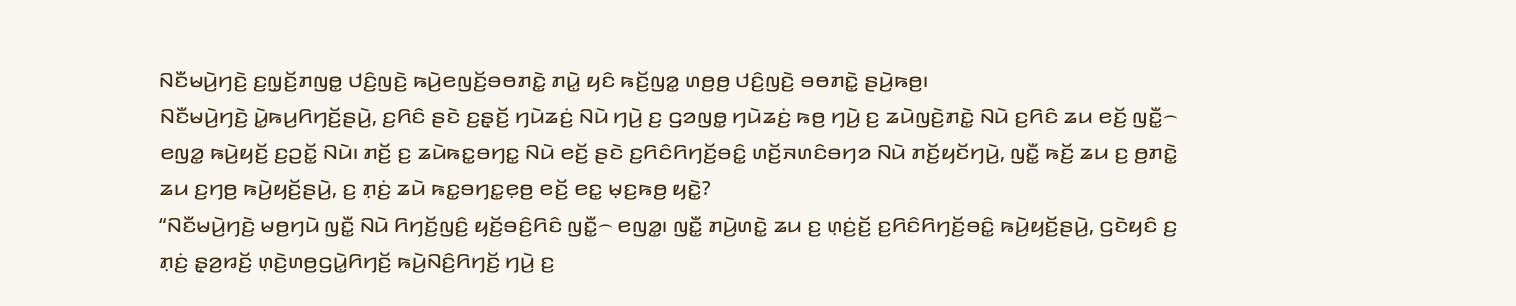ꤡꤢꤪꤗꤣꤧ꤬ꤚꤢꤧ꤬ ꤢ꤬ꤜ꤫ꤢꤩ꤬ꤊꤜꤥ꤭ ꤓꤢꤨ꤬ꤜꤢꤧ꤬ ꤒꤣꤧ꤬ꤕꤜꤢꤩ꤬ꤋꤥꤊꤢꤧ꤭ ꤊꤣꤧ꤭ ꤟꤢꤨ ꤒꤢꤩ꤬ꤜꤤ꤭ ꤛꤥ꤬ꤥ꤬ ꤓꤢꤨ꤬ꤜꤢꤧ꤬ ꤋꤥꤊꤢꤧ꤭ ꤔꤣꤧ꤬ꤒꤥ꤬꤯
ꤡꤢꤪꤗꤣꤧ꤬ꤚꤢꤧ꤬ ꤣꤧ꤭ꤒꤣ꤬ꤖꤚꤢꤩ꤬ꤔꤣꤧ꤬, ꤢ꤬ꤖꤢꤨ ꤔꤢꤧ ꤢ꤬ꤔ꤫ꤢꤩ꤬ ꤚꤣꤧꤘꤢꤦ꤬ ꤡꤣꤧ ꤚꤣꤧ꤬ ꤢ꤬ ꤞꤤꤜꤥ꤭ ꤚꤣꤧꤘꤢꤦ꤬ ꤒꤥ꤬ ꤚꤣꤧ꤬ ꤢ꤬ ꤘꤣꤧꤜꤢꤧ꤬ꤊꤢꤧ꤭ ꤡꤣꤧ ꤢ꤬ꤖꤢꤨ ꤘꤣ ꤕꤢꤩ꤬ ꤜꤢꤪ꤭꤮ ꤕꤜꤤ꤭ ꤒꤣꤧ꤬ꤟꤢꤩ꤬ ꤢ꤬ꤑꤢꤩ꤭ ꤡꤣꤧ꤯ ꤊꤢꤩ꤬ ꤢ꤬ ꤘꤣꤧꤒꤢ꤭ꤋꤚꤢ꤭ ꤡꤣꤧ ꤕꤢꤩ꤬ ꤔꤢꤧ ꤢ꤬ꤖꤢꤨꤖꤚꤢꤩ꤬ꤋꤢꤨ꤭ ꤛꤢꤩ꤬ꤏꤛꤢꤨꤋꤚꤤ ꤡꤣꤧ ꤊꤢꤩ꤬ꤟꤢꤩꤚꤣꤧ꤬, ꤜꤢꤪ꤭ ꤒꤢꤩ꤬ ꤘꤣ ꤢ꤬ ꤥ꤬ꤊꤢꤧ꤭ ꤘꤣ ꤢ꤬ꤚꤥ꤬ ꤒꤣꤧ꤬ꤟꤢꤩ꤬ꤔꤣꤧ꤬, ꤢ꤬ ꤊ꤫ꤢꤦ꤬ ꤘꤣꤧ ꤒꤢ꤭ꤋꤚꤢ꤭ꤕ꤫ꤥ꤬ ꤕꤢꤩ꤬ ꤕꤢ꤭ ꤗ꤫ꤢ꤬ꤒꤥ꤬ ꤟꤢꤧ꤭?
“ꤡꤢꤪꤗꤣꤧ꤬ꤚꤢꤧ꤬ ꤗꤥ꤬ꤚꤣꤧ ꤜꤢꤪ꤭ ꤡꤣꤧ ꤖꤚꤢꤩ꤬ꤜꤢꤨ꤬ ꤟꤢꤩ꤬ꤋꤢꤨ꤬ꤖꤢꤨ ꤜꤢꤪ꤭꤮ ꤕꤜꤤ꤭꤯ ꤜꤢꤪ꤭ ꤊꤣꤧ꤬ꤛꤢꤧ꤭ ꤘꤣ ꤢ꤬ ꤛ꤫ꤢꤦ꤬ꤢꤩ꤬ ꤢ꤬ꤖꤢꤨꤖꤚꤢꤩ꤬ꤋꤢꤨ꤭ ꤒꤣꤧ꤬ꤟꤢꤩ꤬ꤔꤣꤧ꤬, ꤞꤢꤧꤟꤢꤨ ꤢ꤬ ꤊ꤫ꤢꤦ꤬ ꤔ꤫ꤤ꤬ꤙꤢꤩ꤬ ꤛ꤫ꤢꤧ꤬ꤛꤥ꤬ꤞꤣꤧ꤭ꤖꤚꤢꤩ꤬ ꤒꤣꤧ꤬ꤡꤢꤨ꤬ꤖꤚꤢꤩ꤬ ꤚꤣꤧ꤬ ꤢ꤬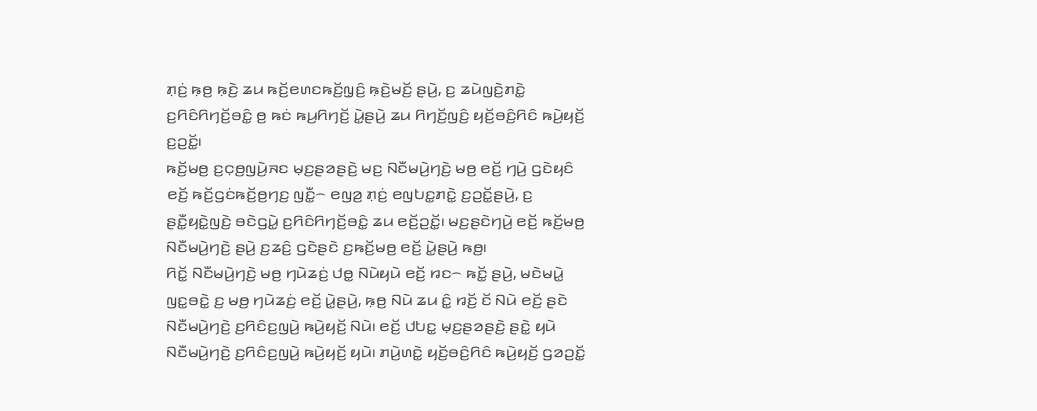ꤊ꤫ꤢꤦ꤬ ꤒ꤫ꤥ꤬ ꤒ꤫ꤢꤧ꤬ ꤘꤣ ꤒꤢꤩ꤬ꤕꤛꤢꤒꤢꤩ꤬ꤜ꤫ꤢꤨ꤬ ꤒ꤫ꤢꤧ꤬ꤗꤢꤩ꤬ ꤔꤣꤧ꤬, ꤢ꤬ ꤘꤣꤧꤜꤢꤧ꤬ꤊꤢꤧ꤭ ꤢ꤬ꤖꤢꤨꤖꤚꤢꤩ꤬ꤋꤢꤨ꤭ ꤥ꤬ ꤒꤢꤦ ꤒꤣ꤬ꤖꤚꤢꤩ꤬ ꤣꤧ꤭ꤔꤣꤧ꤬ ꤘꤣ ꤖꤚꤢꤩ꤬ꤜꤢꤨ꤬ ꤟꤢꤩ꤬ꤋꤢꤨ꤬ꤖꤢꤨ ꤒꤣꤧ꤬ꤟꤢꤩ꤬ ꤢ꤬ꤑꤢꤩ꤭꤯
ꤒꤢꤩ꤬ꤗꤥ꤬ ꤢ꤬ꤍ꤫ꤥ꤬ꤜꤣꤧ꤬ꤏꤢ ꤗ꤫ꤢ꤬ꤔꤤꤔꤢꤧ꤬ ꤗꤢ꤬ ꤡꤢꤪꤗꤣꤧ꤬ꤚꤢꤧ꤬ ꤗꤥ꤬ ꤕꤢꤩ꤬ ꤚꤣꤧ꤬ ꤞꤢꤧꤟꤢꤨ ꤕꤢꤩ꤬ ꤒꤢꤩ꤬ꤞꤢꤦꤒꤢꤩ꤬ꤥ꤬ꤚꤢ꤬ ꤜꤢꤪ꤭꤮ ꤕꤜꤤ꤬ ꤊ꤫ꤢꤦ꤬ ꤕꤜꤝꤢ꤭ꤊꤢꤧ꤭ ꤢ꤬ꤑꤢꤩ꤭ꤔꤣꤧ꤬, ꤢ꤬ ꤔꤢꤪ꤭ꤟꤢꤧ꤭ꤜꤢꤧ꤬ ꤋꤢꤧꤞꤣꤧ꤭ ꤢ꤬ꤖꤢꤨꤖꤚꤢꤩ꤬ꤋꤢꤨ꤭ ꤘꤣ ꤕꤢꤩ꤬ꤑꤢꤩ꤭꤯ ꤗꤢ꤬ꤔꤢꤧꤚꤣꤧ꤬ ꤕꤢꤩ꤬ ꤒꤢꤩ꤬ꤗꤥ꤬ ꤡꤢꤪꤗꤣꤧ꤬ꤚꤢꤧ꤬ ꤔꤣꤧ꤬ ꤢ꤬ꤘꤢꤨ꤬ ꤞꤢꤧꤔꤢꤧ ꤢ꤬ꤒꤢꤩ꤬ꤗꤥ꤬ ꤕꤢꤩ꤬ ꤣꤧ꤭ꤔꤣꤧ꤬ ꤒꤥ꤬꤯
ꤖꤢꤩ꤭ ꤡꤢꤪꤗꤣꤧ꤬ꤚꤢꤧ꤬ ꤗꤥ꤬ ꤚꤣꤧꤘꤢꤦ꤬ ꤓꤥ꤭ ꤡꤣꤧꤟꤣꤧ ꤕꤢꤩ꤬ ꤙꤢ꤮ ꤒꤢꤩ꤭ ꤔꤣꤧ꤬, ꤗꤢꤧꤗꤣꤧ꤭ ꤜꤢ꤭ꤋꤢꤧ꤭ ꤢ꤬ ꤗꤥ꤬ ꤚꤣꤧꤘꤢꤦ꤬ ꤕꤢꤩ꤬ ꤣꤧ꤭ꤔꤣꤧ꤬, ꤒ꤫ꤥ꤬ ꤡꤣꤧ ꤘꤣ ꤢꤨ꤭ ꤙꤢꤩ꤬ ꤢꤩ ꤡꤣꤧ ꤕꤢꤩ꤬ ꤔꤢꤧ ꤡꤢꤪꤗꤣꤧ꤬ꤚꤢꤧ꤬ ꤢ꤬ꤖꤢꤨꤢ꤬ꤜꤣꤧ꤬ ꤒꤣꤧ꤬ꤟꤢꤩ꤬ ꤡꤣꤧ꤯ ꤕꤢꤩ꤬ ꤓꤝꤢ꤭ ꤗ꤫ꤢ꤬ꤔꤤꤔꤢꤧ꤬ ꤔꤢꤧ꤭ ꤟꤣꤧ ꤡꤢꤪꤗꤣꤧ꤬ꤚꤢꤧ꤬ ꤢ꤬ꤖꤢꤨꤢ꤬ꤜꤣꤧ꤬ ꤒꤣꤧ꤬ꤟꤢꤩ꤬ ꤟꤣꤧ꤯ ꤊꤣꤧ꤬ꤛꤢꤧ꤭ ꤟꤢꤩ꤬ꤋꤢꤨ꤬ꤖꤢꤨ ꤒꤣꤧ꤬ꤟꤢꤩ꤬ ꤞꤤꤑꤢꤩ꤭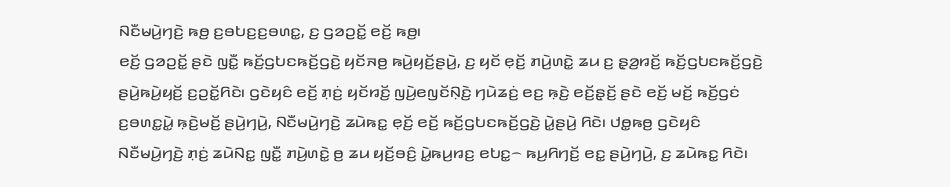ꤡꤢꤪꤗꤣꤧ꤬ꤚꤢꤧ꤬ ꤒꤥ꤬ ꤢ꤬ꤋꤝꤢ꤬ꤢ꤬ꤋꤛꤢ꤭, ꤢ꤬ ꤞꤤꤑꤢꤩ꤭ ꤕꤢꤩ꤬ ꤒꤥ꤬꤯
ꤕꤢꤩ꤬ ꤞꤤꤑꤢꤩ꤭ ꤔꤢꤧ ꤜꤢꤪ꤭ ꤒꤢꤩ꤬ꤞꤝꤢꤒꤢꤩ꤬ꤞꤢꤧ꤬ ꤟꤢꤩꤏꤥ꤬ ꤒꤣꤧ꤬ꤟꤢꤩ꤬ꤔꤣꤧ꤬, ꤢ꤬ ꤟꤢꤩ ꤕ꤫ꤢꤩ꤬ ꤊꤣꤧ꤬ꤛꤢꤧ꤭ ꤘꤣ ꤢ꤬ ꤔ꤫ꤤ꤬ꤙꤢꤩ꤬ ꤒꤢꤩ꤬ꤞꤝꤢꤒꤢꤩ꤬ꤞꤢꤧ꤬ ꤔꤣꤧ꤬ꤒꤣꤧ꤬ꤟꤢꤩ꤬ ꤢ꤬ꤑꤢꤩ꤭ꤖꤢꤧ꤯ ꤞꤢꤧꤟꤢꤨ ꤕꤢꤩ꤬ ꤊ꤫ꤢꤦ꤬ ꤟꤢꤩꤙꤢꤩ꤬ ꤜꤣꤧ꤬ꤕꤜꤢꤩꤡ꤫ꤢꤧ꤬ ꤚꤣꤧꤘꤢꤦ꤬ ꤕꤢ꤬ ꤒ꤫ꤢꤧ꤬ ꤕꤢꤩ꤬ꤔ꤫ꤢꤩ꤬ ꤔꤢꤧ ꤕꤢꤩ꤬ ꤗꤢꤩ꤬ ꤒꤢꤩ꤬ꤞꤢꤦ ꤢ꤬ꤋꤛꤢ꤭ꤣꤧ꤭ ꤒ꤫ꤢꤧ꤬ꤗꤢꤩ꤬ ꤔꤣꤧ꤬ꤚꤣꤧ꤬, ꤡꤢꤪꤗꤣꤧ꤬ꤚꤢꤧ꤬ ꤘꤣꤧꤒꤢ꤭ ꤕ꤫ꤢꤩ꤬ ꤕꤢꤩ꤬ ꤒꤢꤩ꤬ꤞꤝꤢꤒꤢꤩ꤬ꤞꤢꤧ꤬ ꤣꤧ꤭ꤔꤣꤧ꤬ ꤖꤢꤧ꤯ ꤓꤥ꤭ꤒꤥ꤬ ꤞꤢꤧꤟꤢꤨ ꤡꤢꤪꤗꤣꤧ꤬ꤚꤢꤧ꤬ ꤊ꤫ꤢꤦ꤬ ꤘꤣꤧꤡꤢ꤭ ꤜꤢꤪ꤭ ꤊꤣꤧ꤬ꤛꤢꤧ꤭ ꤥ꤬ ꤘꤣ ꤟꤢꤩ꤬ꤋꤢꤨ꤬ ꤣꤧ꤭ꤒꤣ꤬ꤙꤢ꤬ ꤕꤝꤢ꤭꤮ ꤒꤣ꤬ꤖꤚꤢꤩ꤬ ꤕꤢ꤭ ꤔꤣꤧ꤬ꤚꤣꤧ꤬, ꤢ꤬ ꤘꤣꤧꤒꤢ꤭ ꤖꤢꤧ꤯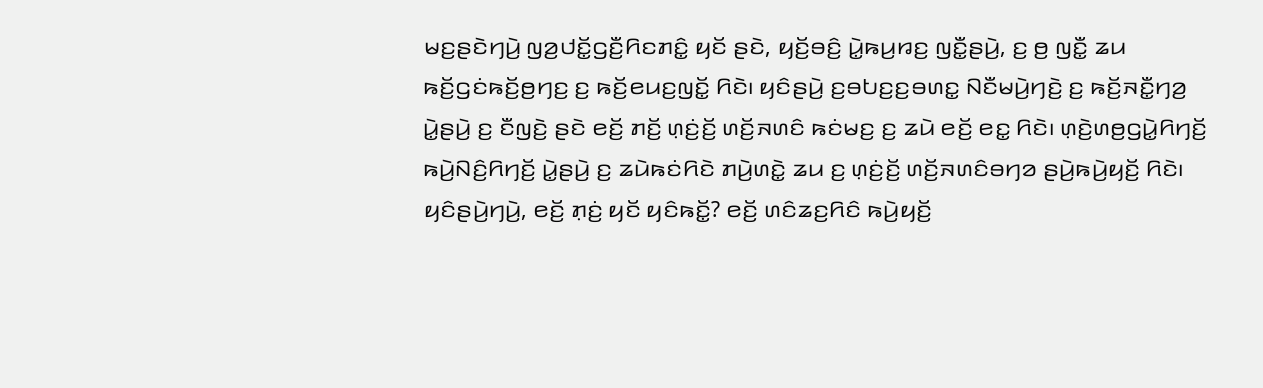ꤗꤢ꤬ꤔꤢꤧꤚꤣꤧ꤬ ꤜꤤ꤬ꤓꤢꤩ꤭ꤞꤢꤪ꤬ꤖꤢꤊꤢꤨ꤭ ꤟꤢꤩ ꤔꤢꤧ, ꤟꤢꤩ꤬ꤋꤢꤨ꤬ ꤣꤧ꤭ꤒꤣ꤬ꤙꤢ꤬ ꤜꤢꤪ꤭ꤔꤣꤧ꤬, ꤢ꤬ ꤥ꤬ ꤜꤢꤪ꤭ ꤘꤣ ꤒꤢꤩ꤬ꤞꤢꤦꤒꤢꤩ꤬ꤥ꤬ꤚꤢ꤬ ꤢ꤬ ꤒꤢꤩ꤬ꤕꤣꤢ꤬ꤜꤢꤩ꤭ ꤖꤢꤧ꤯ ꤟꤢꤨꤔꤣꤧ꤬ ꤢ꤬ꤋꤝꤢ꤬ꤢ꤬ꤋꤛꤢ꤭ ꤡꤢꤪꤗꤣꤧ꤬ꤚꤢꤧ꤬ ꤢ꤬ ꤒꤢꤩ꤬ꤏꤢꤪ꤭ꤚꤤ꤬ ꤣꤧ꤭ꤔꤣꤧ꤬ ꤢ꤬ ꤢꤪꤜꤢꤧ꤬ ꤔꤢꤧ ꤕꤢꤩ꤬ ꤊꤢꤩ꤬ ꤛ꤫ꤢꤦ꤬ꤢꤩ꤬ ꤛꤢꤩ꤬ꤏꤛꤢꤨ ꤒꤢꤦꤗꤢ꤬ ꤢ꤬ ꤘꤣꤧ ꤕꤢꤩ꤬ ꤕꤢ꤭ ꤖꤢꤧ꤯ ꤛ꤫ꤢꤧ꤬ꤛꤥ꤬ꤞꤣꤧ꤭ꤖꤚꤢꤩ꤬ ꤒꤣꤧ꤬ꤡꤢꤨ꤬ꤖꤚꤢꤩ꤬ ꤣꤧ꤭ꤔꤣꤧ꤬ ꤢ꤬ ꤘꤣꤧꤒꤢꤦꤖꤢꤧ ꤊꤣꤧ꤬ꤛꤢꤧ꤭ ꤘꤣ ꤢ꤬ ꤛ꤫ꤢꤦ꤬ꤢꤩ꤬ ꤛꤢꤩ꤬ꤏꤛꤢꤨꤋꤚꤤ ꤔꤣꤧ꤬ꤒꤣꤧ꤬ꤟꤢꤩ꤬ ꤖꤢꤧ꤯
ꤟꤢꤨꤔꤣꤧ꤬ꤚꤣꤧ꤬, ꤕꤢꤩ꤬ ꤊ꤫ꤢꤦ꤬ ꤟꤢꤩ ꤟꤢꤨꤒꤢꤩ꤭? ꤕꤢꤩ꤬ ꤛꤢꤨꤘꤢ꤬ꤖꤢꤨ ꤒꤣꤧ꤬ꤟꤢꤩ꤬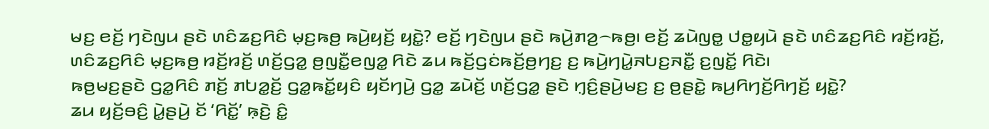ꤗꤢ꤬ ꤕꤢꤩ꤬ ꤚꤢꤧꤜꤣ ꤔꤢꤧ ꤛꤢꤨꤘꤢ꤬ꤖꤢꤨ ꤗ꤫ꤢ꤬ꤒꤥ꤬ ꤒꤣꤧ꤬ꤟꤢꤩ꤬ ꤟꤢꤧ꤭? ꤕꤢꤩ꤬ ꤚꤢꤧꤜꤣ ꤔꤢꤧ ꤒꤣꤧ꤬ꤊꤤ꤬꤮ꤒꤥ꤬꤯ ꤕꤢꤩ꤬ ꤘꤣꤧꤜꤥ꤭ ꤓꤥ꤭ꤟꤣꤧ ꤔꤢꤧ ꤛꤢꤨꤘꤢ꤬ꤖꤢꤨ ꤙꤢꤩ꤬ꤙꤢꤩ꤬, ꤛꤢꤨꤘꤢ꤬ꤖꤢꤨ ꤗ꤫ꤢ꤬ꤒꤥ꤬ ꤙꤢꤩ꤬ꤙꤢꤩ꤬ ꤛꤢꤩ꤬ꤞꤤ꤭ ꤥ꤬ꤜꤢꤪ꤭ꤕꤜꤤ꤭ ꤖꤢꤧ ꤘꤣ ꤒꤢꤩ꤬ꤞꤢꤦꤒꤢꤩ꤬ꤥ꤬ꤚꤢ꤬ ꤢ꤬ ꤒꤣꤧ꤬ꤚꤣꤧ꤭ꤏꤝꤢ꤬ꤏꤢꤪ꤭ ꤢ꤬ꤜꤢꤩ꤭ ꤖꤢꤧ꤯
ꤒꤥ꤬ꤗꤢ꤬ꤔꤢꤧ ꤞꤤ꤭ꤖꤢꤨ ꤊꤢꤩ꤬ ꤊꤝꤤ꤭ꤢꤩ꤬ ꤞꤤ꤭ꤒꤢꤩ꤭ꤟꤢꤨ ꤟꤢꤩꤚꤣꤧ꤬ ꤞꤤ꤭ ꤘꤣꤧꤢꤩ꤬ ꤛꤢꤩ꤬ꤞꤤ꤭ ꤔꤢꤧ ꤚ꤫ꤢꤨ꤬ꤔꤣꤧ꤬ꤗꤢ꤬ ꤢ꤬ ꤥ꤬ꤔꤢꤧ꤭ ꤒꤣ꤬ꤖꤚꤢꤩ꤬ꤖꤚꤢꤩ꤬ ꤟꤢꤧ꤭?
ꤘꤣ ꤟꤢꤩ꤬ꤋꤢꤨ꤬ ꤣꤧ꤭ꤔꤣꤧ꤬ ꤢꤩ ‘ꤖꤢꤩ꤭’ ꤒ꤫ꤢꤧ꤬ ꤢꤨ꤭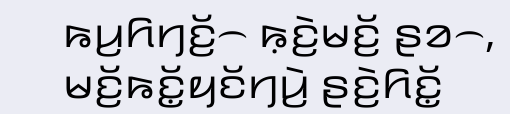ꤒꤣ꤬ꤖꤚꤢꤩ꤬꤮ ꤒ꤫ꤢꤧ꤬ꤗꤢꤩ꤬ ꤔꤤ꤮, ꤗꤢꤩ꤬ꤒꤢꤩ꤭ꤟꤢꤩꤚꤣꤧ꤬ ꤔꤢꤧ꤬ꤖꤢꤩ꤭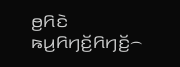ꤥ꤬ꤖꤢꤧ ꤒꤣ꤬ꤖꤚꤢꤩ꤬ꤖꤚꤢꤩ꤬꤮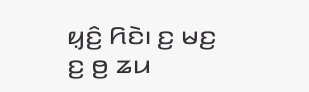ꤟ꤫ꤢꤨ꤬ ꤖꤢꤧ꤯ ꤢ꤬ ꤗꤢ꤬ ꤢ꤬ ꤥ꤬ ꤘꤣ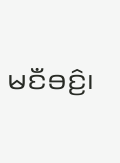ꤗꤢꤪꤋꤢꤨ꤬꤯